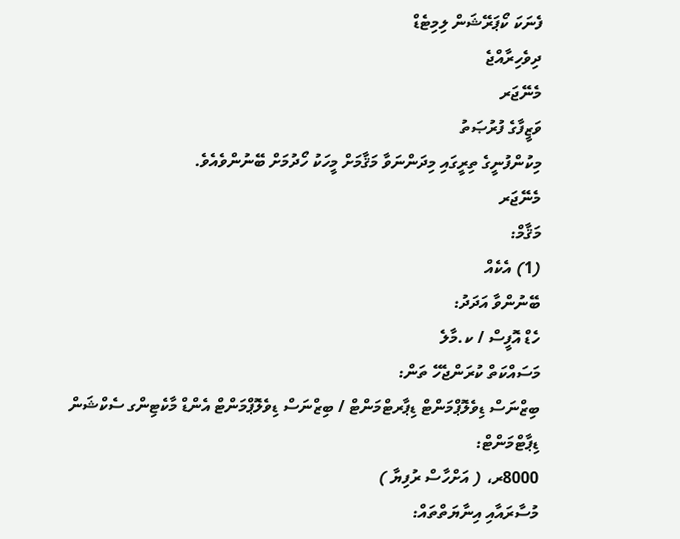ފެނަކަ ކޯޕަރޭޝަން ލިމިޓެޑް
ދިވެހިރާއްޖެ
މެނޭޖަރ
ވަޒީފާގެ ފުރުޞަތު
މިކުންފުނީގެ ތިރީގައި މިދަންނަވާ މަޤާމަށް މީހަކު ހޯދުމަށް ބޭނުންވެއެވެ.
މެނޭޖަރ
މަޤާމް:
(1) އެކެއް
ބޭނުންވާ އަދަދު:
ހެޑް އޮފީސް / ކ.މާލެ
މަސައްކަތް ކުރަންޖެހޭ ތަން:
ބިޒްނަސް ޑިވެލޮޕްމަންޓް ޑިޕާރޓްމަންޓް / ބިޒްނަސް ޑިވެލޮޕްމަންޓް އެންޑް މާކެޓިންގ ސެކްޝަން
ޑިޕާޓްމަންޓް:
8000ރ، ( އަށްހާސް ރުފިޔާ )
މުސާރައާއި އިނާޔަތްތައް: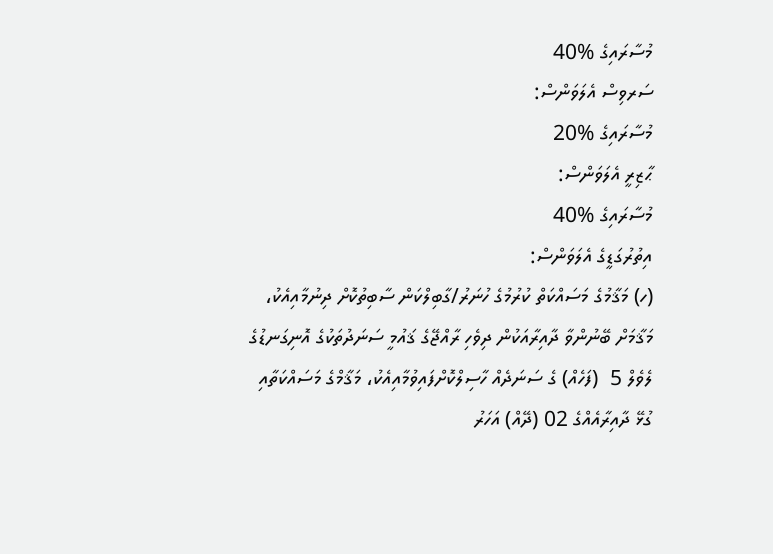މުސާރައިގެ %40
ސަރވިސް އެލަވަންސް:
މުސާރައިގެ %20
ޙާޒިރީ އެލަވަންސް:
މުސާރައިގެ %40
އިތުރުގަޑީގެ އެލަވަންސް:
(ހ) މަޤާމުގެ މަސައްކަތް ކުރުމުގެ ހުނަރު/ގާބިލްކަން ސާބިތުކޮށް ދިނުމާއިއެކު، މަޤާމަށް ބޭނުންވާ ދާއިރާއަކުން ދިވެހި ރާއްޖޭގެ ޤައުމީ ސަނަދުތަކުގެ އޮނިގަނޑުގެ ލެވެލް 5  (ފަހެއް) ގެ ސަނަދެއް ހާސިލްކޮށްފައިވުމާއިއެކު، މަޤާމްގެ މަސައްކަތާއި ގުޅޭ ދާއިރާއެއްގެ 02 (ދޭއް) އަހަރު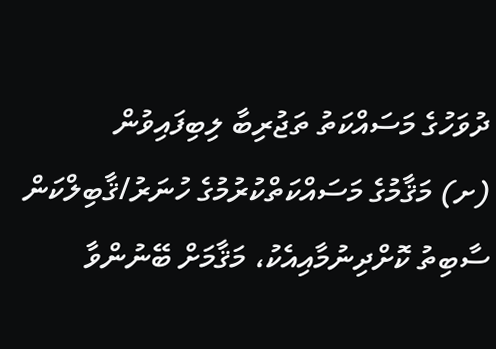ދުވަހުގެ މަސައްކަތު ތަޖުރިބާ ލިބިފައިވުން
(ށ) މަޤާމުގެ މަސައްކަތްކުރުމުގެ ހުނަރު/ޤާބިލްކަން ސާބިތު ކޮށްދިނުމާއިއެކު، މަޤާމަށް ބޭނުންވާ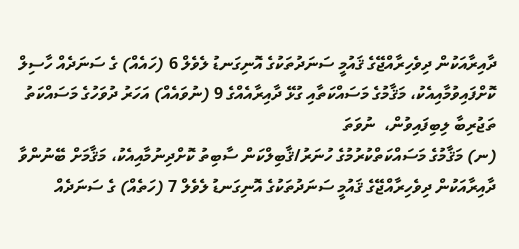ދާއިރާއަކުން ދިވެހިރާއްޖޭގެ ޤައުމީ ސަނަދުތަކުގެ އޮނިގަނޑު ލެވެލް 6 (ހައެއް) ގެ ސަނަދެއް ހާސިލް ކޮށްފައިވުމާއިއެކު، މަޤާމުގެ މަސައްކަތާއި ގުޅޭ ދާއިރާއެއްގެ 9 (ނުވައެއް) އަހަރު ދުވަހުގެ މަސައްކަތު ތަޖުރިބާ ލިބިފައިވުން،  ނުވަތަ
(ނ) މަޤާމުގެ މަސައްކަތްކުރުމުގެ ހުނަރު/ޤާބިލްކަން ސާބިތު ކޮށްދިނުމާއިއެކު، މަޤާމަށް ބޭނުންވާ ދާއިރާއަކުން ދިވެހިރާއްޖޭގެ ޤައުމީ ސަނަދުތަކުގެ އޮނިގަނޑު ލެވެލް 7 (ހަތެއް) ގެ ސަނަދެއް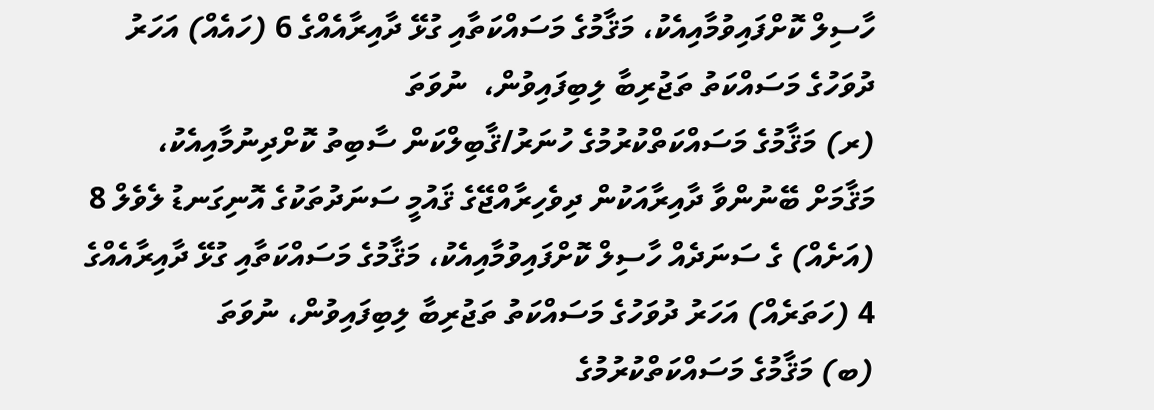ހާސިލް ކޮށްފައިވުމާއިއެކު، މަޤާމުގެ މަސައްކަތާއި ގުޅޭ ދާއިރާއެއްގެ 6 (ހައެއް) އަހަރު ދުވަހުގެ މަސައްކަތު ތަޖުރިބާ ލިބިފައިވުން،  ނުވަތަ
(ރ) މަޤާމުގެ މަސައްކަތްކުރުމުގެ ހުނަރު/ޤާބިލްކަން ސާބިތު ކޮށްދިނުމާއިއެކު، މަޤާމަށް ބޭނުންވާ ދާއިރާއަކުން ދިވެހިރާއްޖޭގެ ޤައުމީ ސަނަދުތަކުގެ އޮނިގަނޑު ލެވެލް 8 (އަށެއް) ގެ ސަނަދެއް ހާސިލް ކޮށްފައިވުމާއިއެކު، މަޤާމުގެ މަސައްކަތާއި ގުޅޭ ދާއިރާއެއްގެ 4 (ހަތަރެއް) އަހަރު ދުވަހުގެ މަސައްކަތު ތަޖުރިބާ ލިބިފައިވުން، ނުވަތަ
(ބ) މަޤާމުގެ މަސައްކަތްކުރުމުގެ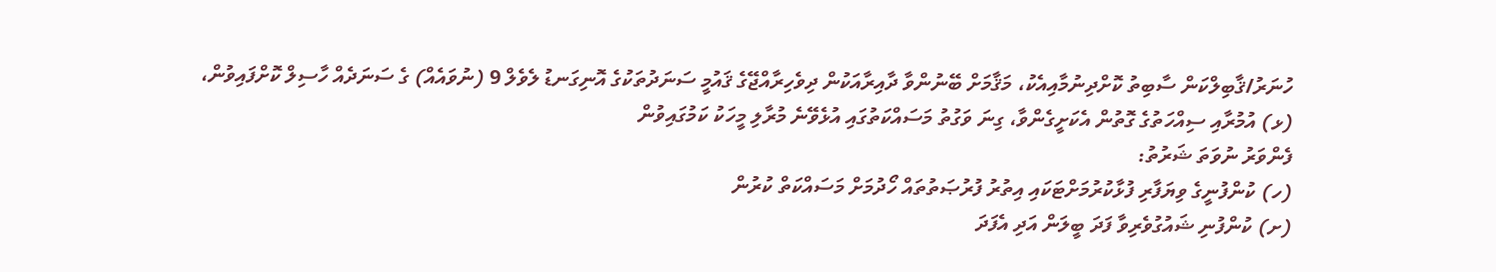ހުނަރު/ޤާބިލްކަން ސާބިތު ކޮށްދިނުމާއިއެކު، މަޤާމަށް ބޭނުންވާ ދާއިރާއަކުން ދިވެހިރާއްޖޭގެ ޤައުމީ ސަނަދުތަކުގެ އޮނިގަނޑު ލެވެލް 9 (ނުވައެއް) ގެ ސަނަދެއް ހާސިލް ކޮށްފައިވުން،
(ޅ) އުމުރާއި ސިއްހަތުގެ ގޮތުން އެކަށީގެންވާ، ގިނަ ވަގުތު މަސައްކަތުގައި އުޅެވޭނެ މުރާލި މީހަކު ކަމުގައިވުން
ފެންވަރު ނުވަތަ ޝަރުތު:
(ހ) ކުންފުނީގެ ވިޔަފާރި ފުޅާކުރުމަށްޓަކައި އިތުރު ފުރުޞަތުތައް ހޯދުމަށް މަސައްކަތް ކުރުން
(ށ) ކުންފުނި ޝައުގުވެރިވާ ފަދަ ބީލަން އަދި އެފަދަ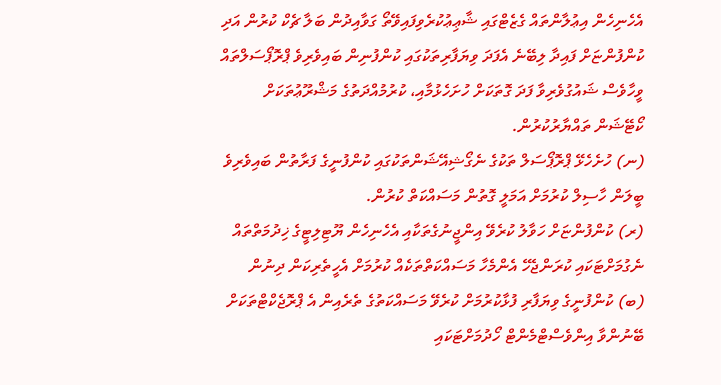އެހެނިހެން އިޢުލާންތައް ގެޒެޓްގައި ޝާޢިޢުކުރެވިފައިވޭތޯ ގަވާއިދުން ބަލާ ޗެކް ކުރުން އަދި ކުންފުންޏަށް ފައިދާ ލިބޭނެ އެފަދަ ވިޔަފާރިތަކުގައި ކުންފުނިން ބައިވެރިވެ ޕްރޮޕޯސަލްތައް ވީހާވެސް ޝައުގުވެރިވާ ފަދަ ގޮތަކަށް ހުށަހެޅުމާއި، ކުރުމުއްދަތުގެ މަޝްރޫޢުތަކަށް ކޯޓޭޝަން ތައްޔާރުކުރުން.
(ނ) ހުށެހެޅޭ ޕްރޮޕޯސަލް ތަކުގެ ނެގޯޝިއޭޝަންތަކުގައި ކުންފުނީގެ ފަރާތުން ބައިވެރިވެ ބީލަން ހާސިލް ކުރުމަށް އަމަލީ ގޮތުން މަސައްކަތް ކުރުން.
(ރ) ކުންފުންޏަށް ހަވާލު ކުރެވޭ އިންޖީނުގެތަކާއި އެހެނިހެން ޔޫޓިލިޓީގެ ޚިދުމަތްތައް ނެގުމަށްޓަކައި ކުރަންޖެހޭ އެންމެހާ މަސައްކަތްތަކެއް ކުރުމަށް އެހީތެރިކަން ދިނުން
(ބ) ކުންފުނީގެ ވިޔަފާރި ފުޅާކުރުމަށް ކުރެވޭ މަސައްކަތުގެ ތެރެއިން އެ ޕްރޮޖެކްޓްތަކަށް ބޭނުންވާ އިންވެސްޓްމެންޓް ހޯދުމަށްޓަކައި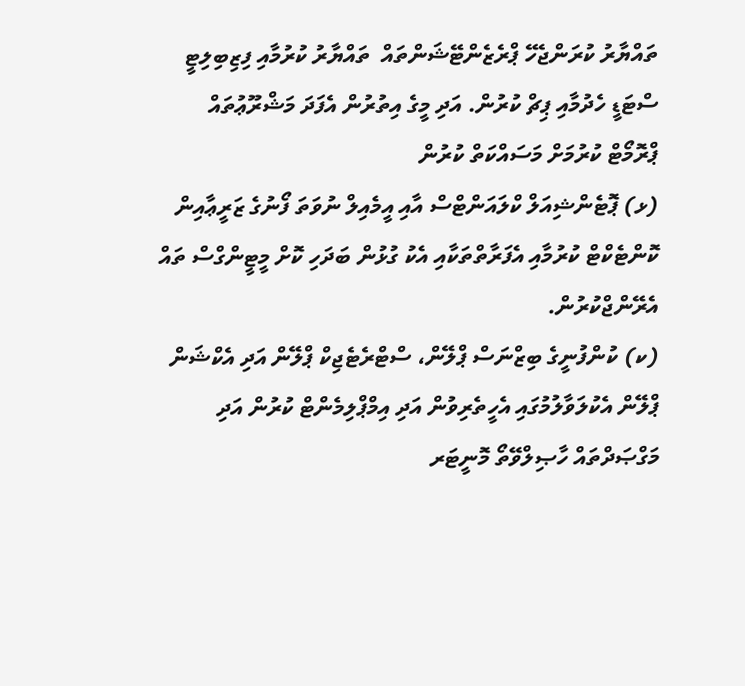ތައްޔާރު ކުރަންޖެހޭ ޕްރެޒެންޓޭޝަންތައް  ތައްޔާރު ކުރުމާއި ފިޒިބިލިޓީ ސްޓަޑީ ހެދުމާއި ޕިޗް ކުރުން. އަދި މީގެ އިތުރުން އެފަދަ މަޝްރޫޢުތައް ޕްރޮމޯޓް ކުރުމަށް މަސައްކަތް ކުރުން
(ޅ) ޕޮޓެންޝިއަލް ކްލައަންޓްސް އާއި އީމެއިލް ނުވަތަ ފޯނުގެ ޒަރީޢާއިން ކޮންޓެކްޓް ކުރުމާއި އެފަރާތްތަކާއި އެކު ގުޅުން ބަދަހި ކޮށް މީޓީންގްސް ތައް އެރޭންޖްކުރުން.
(ކ) ކުންފުނީގެ ބިޒްނަސް ޕްލޭން، ސްޓްރެޓެޖިކް ޕްލޭން އަދި އެކްޝަން ޕްލޭން އެކުލަވާލުމުގައި އެހީތެރިވުން އަދި އިމްޕްލިމެންޓް ކުރުން އަދި މަގްޞަދްތައް ހާޞިލްވޭތޯ މޮނީޓަރ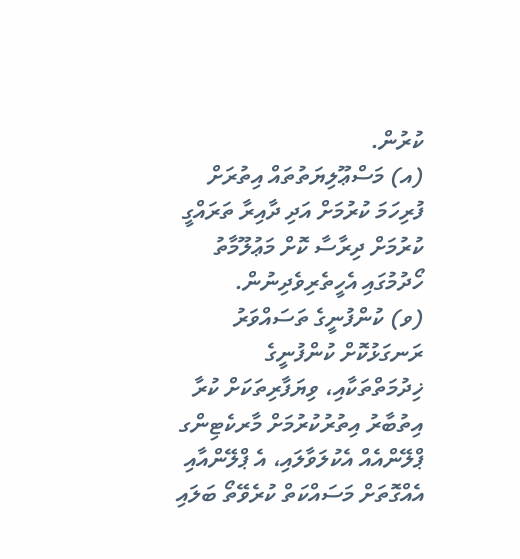ކުރުން.
(އ) މަސްޢޫލިޔަތުތައް އިތުރަށް ފުރިހަމަ ކުރުމަށް އަދި ދާއިރާ ތަރައްގީ ކުރުމަށް ދިރާސާ ކޮށް މަޢުލޫމާތު ހޯދުމުގައި އެހީތެރިވެދިނުން.
(ވ) ކުންފުނީގެ ތަސައްވަރު ރަނގަޅުކޮށް ކުންފުނީގެ ޚިދުމަތްތަކާއި، ވިޔަފާރިތަކަށް ކުރާ އިތުބާރު އިތުރުކުރުމަށް މާރކެޓިންގ ޕްލޭންއެއް އެކުލަވާލައި، އެ ޕްލޭންއާއި އެއްގޮތަށް މަސައްކަތް ކުރެވޭތޯ ބަލައި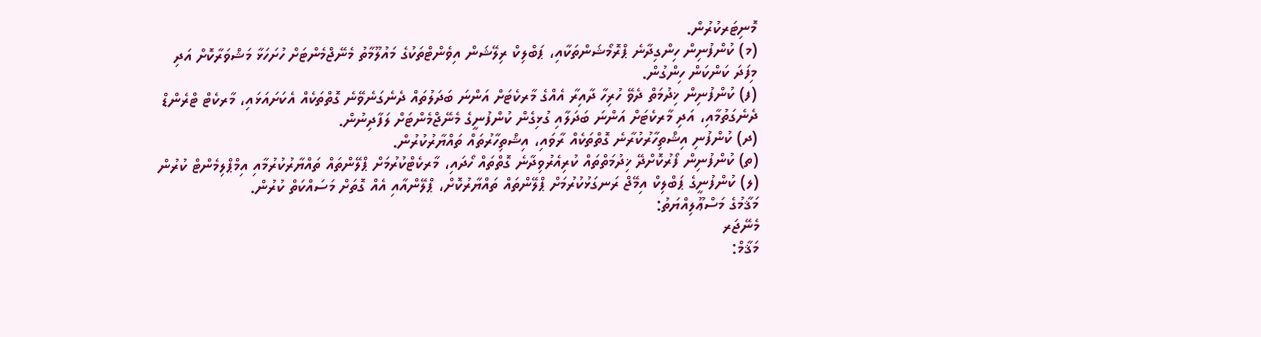މޮނިޓަރކުރުން.
(މ) ކުންފުނިން ހިންގިދާނެ ޕްރޮމޯޝަންތަކާއި، ޕަބްލިކް ރިލޭޝަން އިވެންޓްތަކުގެ މައުލޫމާތު މެނޭޖްމެންޓަށް ހުށަހަޅާ މަޝްވަރާކޮށް އަދި މިފަދަ ކަންކަން ހިންގުން.
(ފ) ކުންފުނިން ޚިދުމަތް ދެވޭ ހުރިހާ ދާއިރާ އެއްގެ މާރކެޓަށް އަންނަ ބަދަލުތައް ދެނެގަނެވޭނެ ގޮތްތަކެއް އެކަށައަޅައި، މާރކެޓް ޓްރެންޑް ދެނެގަތުމާއި، އަދި މާރކެޓަށް އަންނަ ބަދަލާއި ގުޅިގެން ކުންފުނީގެ މެނޭޖްމެންޓަށް ލަފާދިނުން.
(ދ) ކުންފުނި އިޝްތިހާރުކުރާނެ ގޮތްތަކެއް ރާވައި، އިޝްތިހާރުތައް ތައްޔާރުކުރުން.
(ތ) ކުންފުނިން ފޯރުކޮށްދޭ ޚިދުމަތްތައް ކުރިއެރުވިދާނެ ގޮތްތައް ހޯދައި، މާރކެޓްކުރުމަށް ޕްލޭންތައް ތައްޔާރުކުރުމާއި އިމްޕްލިމެންޓް ކުރުން
(ލ) ކުންފުނީގެ ޕަބްލިކް އިމޭޖް ރަނގަޅުކުރުމަށް ޕްލޭންތައް ތައްޔާރުކޮށް، ޕްލޭންއާއި އެއް ގޮތަށް މަސައްކަތް ކުރުން.
މަޤާމުގެ މަސްޢޫލިއްޔަތު:
މެނޭޖަރ
މަޤާމް: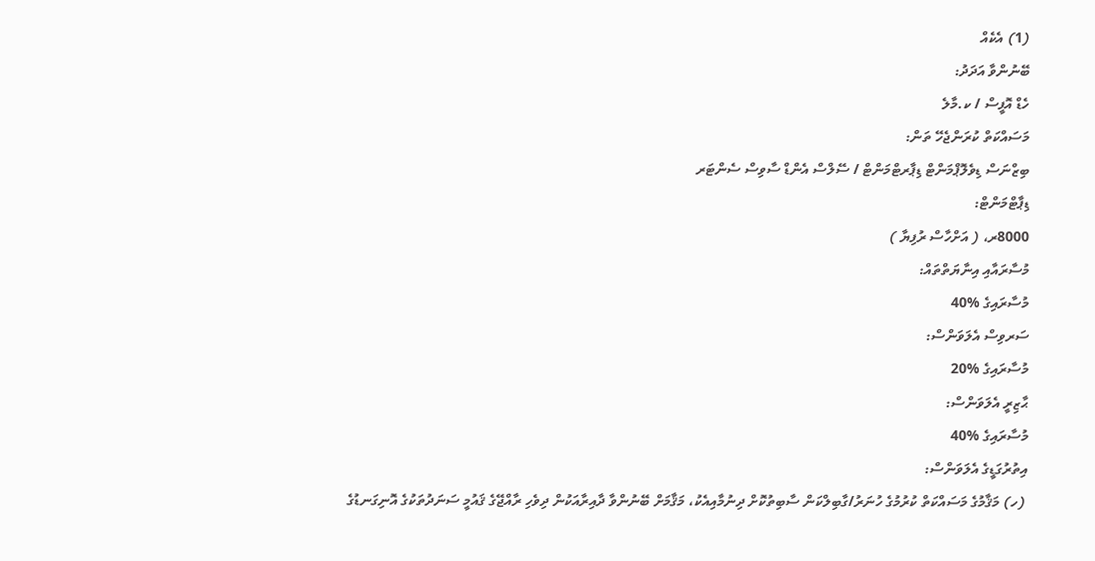(1) އެކެއް
ބޭނުންވާ އަދަދު:
ހެޑް އޮފީސް / ކ.މާލެ
މަސައްކަތް ކުރަންޖެހޭ ތަން:
ބިޒްނަސް ޑިވެލޮޕްމަންޓް ޑިޕާރޓްމަންޓް / ސޭލްސް އެންޑް ސާވިސް ސެންޓަރ
ޑިޕާޓްމަންޓް:
8000ރ، ( އަށްހާސް ރުފިޔާ )
މުސާރައާއި އިނާޔަތްތައް:
މުސާރައިގެ %40
ސަރވިސް އެލަވަންސް:
މުސާރައިގެ %20
ޙާޒިރީ އެލަވަންސް:
މުސާރައިގެ %40
އިތުރުގަޑީގެ އެލަވަންސް:
 (ހ) މަޤާމުގެ މަސައްކަތް ކުރުމުގެ ހުނަރު/ގާބިލްކަން ސާބިތުކޮށް ދިނުމާއިއެކު، މަޤާމަށް ބޭނުންވާ ދާއިރާއަކުން ދިވެހި ރާއްޖޭގެ ޤައުމީ ސަނަދުތަކުގެ އޮނިގަނޑުގެ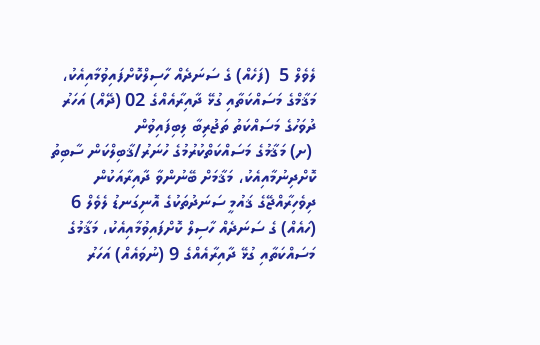ލެވެލް 5  (ފަހެއް) ގެ ސަނަދެއް ހާސިލްކޮށްފައިވުމާއިއެކު، މަޤާމްގެ މަސައްކަތާއި ގުޅޭ ދާއިރާއެއްގެ 02 (ދޭއް) އަހަރު ދުވަހުގެ މަސައްކަތު ތަޖުރިބާ ލިބިފައިވުން
 (ށ) މަޤާމުގެ މަސައްކަތްކުރުމުގެ ހުނަރު/ޤާބިލްކަން ސާބިތު ކޮށްދިނުމާއިއެކު، މަޤާމަށް ބޭނުންވާ ދާއިރާއަކުން ދިވެހިރާއްޖޭގެ ޤައުމީ ސަނަދުތަކުގެ އޮނިގަނޑު ލެވެލް 6 (ހައެއް) ގެ ސަނަދެއް ހާސިލް ކޮށްފައިވުމާއިއެކު، މަޤާމުގެ މަސައްކަތާއި ގުޅޭ ދާއިރާއެއްގެ 9 (ނުވައެއް) އަހަރު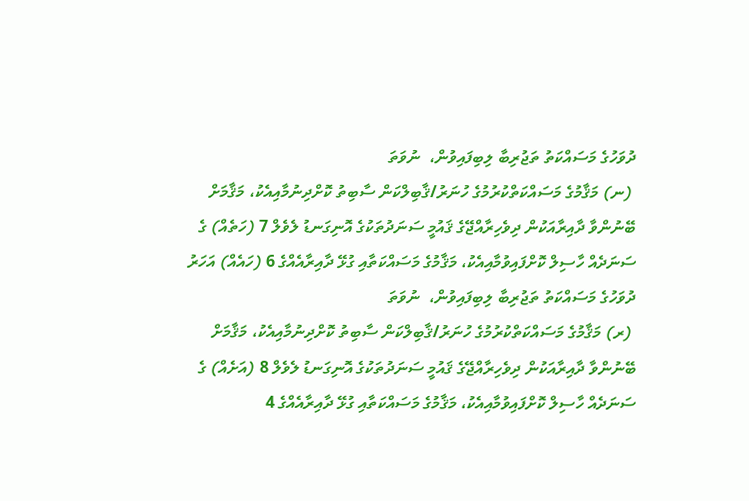ދުވަހުގެ މަސައްކަތު ތަޖުރިބާ ލިބިފައިވުން،  ނުވަތަ
 (ނ) މަޤާމުގެ މަސައްކަތްކުރުމުގެ ހުނަރު/ޤާބިލްކަން ސާބިތު ކޮށްދިނުމާއިއެކު، މަޤާމަށް ބޭނުންވާ ދާއިރާއަކުން ދިވެހިރާއްޖޭގެ ޤައުމީ ސަނަދުތަކުގެ އޮނިގަނޑު ލެވެލް 7 (ހަތެއް) ގެ ސަނަދެއް ހާސިލް ކޮށްފައިވުމާއިއެކު، މަޤާމުގެ މަސައްކަތާއި ގުޅޭ ދާއިރާއެއްގެ 6 (ހައެއް) އަހަރު ދުވަހުގެ މަސައްކަތު ތަޖުރިބާ ލިބިފައިވުން،  ނުވަތަ
 (ރ) މަޤާމުގެ މަސައްކަތްކުރުމުގެ ހުނަރު/ޤާބިލްކަން ސާބިތު ކޮށްދިނުމާއިއެކު، މަޤާމަށް ބޭނުންވާ ދާއިރާއަކުން ދިވެހިރާއްޖޭގެ ޤައުމީ ސަނަދުތަކުގެ އޮނިގަނޑު ލެވެލް 8 (އަށެއް) ގެ ސަނަދެއް ހާސިލް ކޮށްފައިވުމާއިއެކު، މަޤާމުގެ މަސައްކަތާއި ގުޅޭ ދާއިރާއެއްގެ 4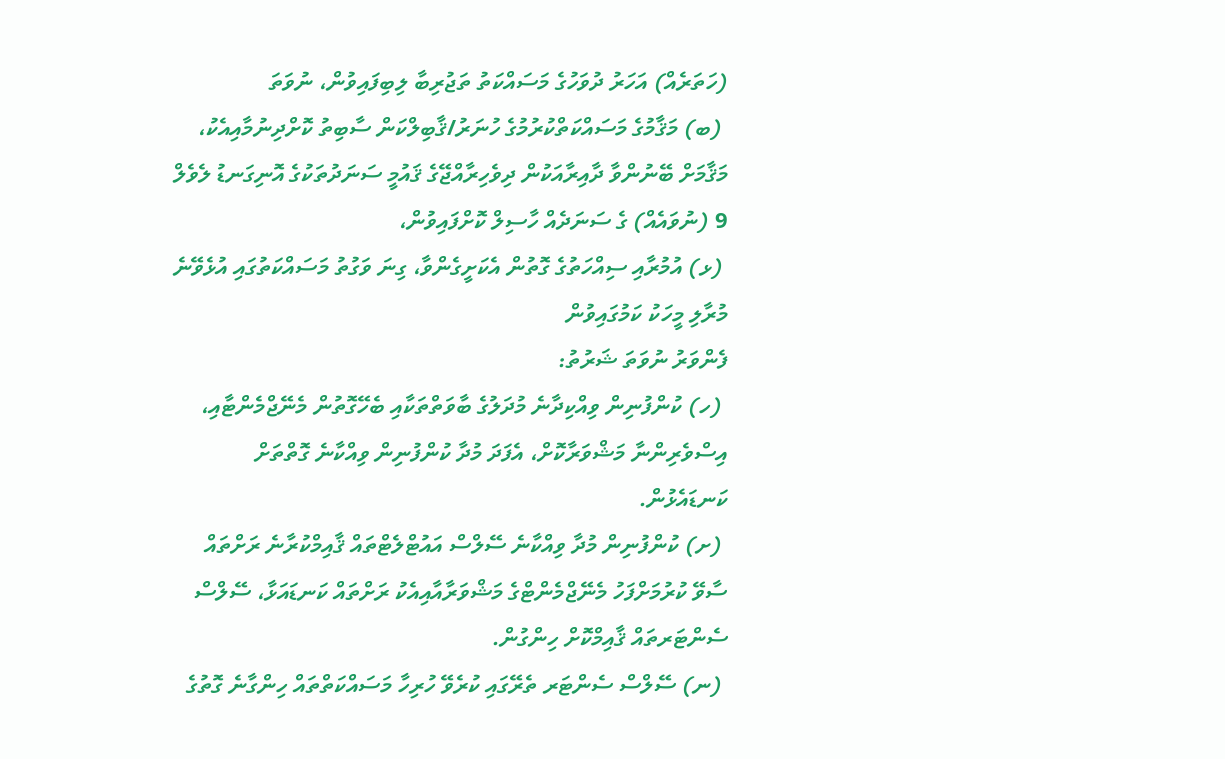(ހަތަރެއް) އަހަރު ދުވަހުގެ މަސައްކަތު ތަޖުރިބާ ލިބިފައިވުން، ނުވަތަ
 (ބ) މަޤާމުގެ މަސައްކަތްކުރުމުގެ ހުނަރު/ޤާބިލްކަން ސާބިތު ކޮށްދިނުމާއިއެކު، މަޤާމަށް ބޭނުންވާ ދާއިރާއަކުން ދިވެހިރާއްޖޭގެ ޤައުމީ ސަނަދުތަކުގެ އޮނިގަނޑު ލެވެލް 9 (ނުވައެއް) ގެ ސަނަދެއް ހާސިލް ކޮށްފައިވުން،
 (ޅ) އުމުރާއި ސިއްހަތުގެ ގޮތުން އެކަށީގެންވާ، ގިނަ ވަގުތު މަސައްކަތުގައި އުޅެވޭނެ މުރާލި މީހަކު ކަމުގައިވުން
ފެންވަރު ނުވަތަ ޝަރުތު:
 (ހ) ކުންފުނިން ވިއްކިދާނެ މުދަލުގެ ބާވަތްތަކާއި ބެހޭގޮތުން މެނޭޖްމެންޓާއި، އިސްވެރިންނާ މަޝްވަރާކޮށް، އެފަދަ މުދާ ކުންފުނިން ވިއްކާނެ ގޮތްތަށް ކަނޑައެޅުން.
 (ށ) ކުންފުނިން މުދާ ވިއްކާނެ ސޭލްސް އައުޓްލެޓްތައް ޤާއިމްކުރާނެ ރަށްތައް ސާވޭ ކުރުމަށްފަހު މެނޭޖްމެންޓްގެ މަޝްވަރާއާއިއެކު ރަށްތައް ކަނޑައަޅާ، ސޭލްސް ސެންޓަރތައް ޤާއިމްކޮށް ހިންގުން.
 (ނ) ސޭލްސް ސެންޓަރ ތެރޭގައި ކުރެވޭ ހުރިހާ މަސައްކަތްތައް ހިންގާނެ ގޮތުގެ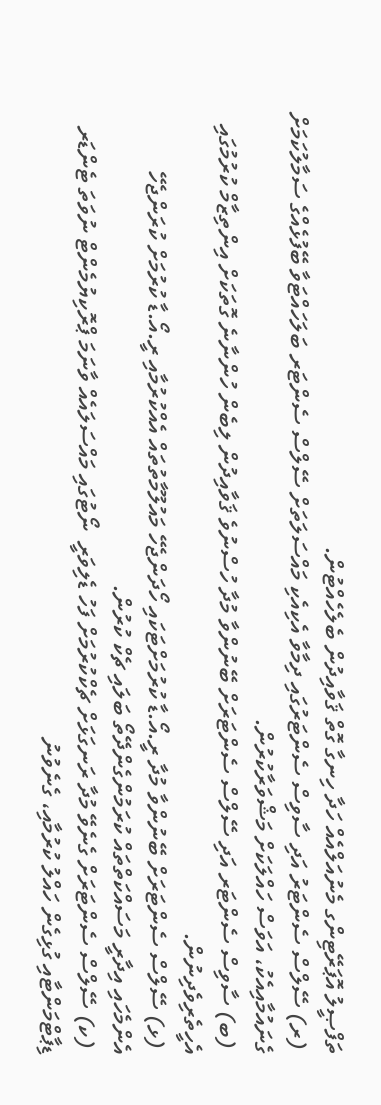ތަފްޞީލު އޮޕަރޭޓިންގ މެނުއަލްއެއް ހަދާ ހިނގާ ގޮތް ޤަވާއިދުން ބެލެހެއްޓުން.
 (ރ) ސޭލްސް ސެންޓަރު އަދި ސާވިސް ސެންޓަރުގައި ދިމާވާ އެކިއެކި މައްސަލަތަށް ސޭލްސް ސެންޓަރ ބަލަހައްޓަވާ ބޭފުޅެއްގެ ސަމާލުކަމަށް ގެނައުމާއިއެކު، އަވަސް ހައްލަކަށް މަޝްވަރާކުރުން.
 (ބ) ސާވިސް ސެންޓަރ އަދި ސޭލްސް ސެންޓަރަށް ބޭނުންވާ މުދާ ހުސްނުވެ ޤަވާއިދުން ލިބެން ހުންނާނެ ގޮތަކަށް އިންތިޒާމް ކުރުމުގައި އެހީތެރިވެދިނުން.
 (ޅ) ސޭލްސް ސެންޓަރަށް ބޭނުންވާ މުދާ ރީ.އޯ.ޑާ ކުރުމަށްޓަކައި ހޯދަންޖެހޭ މައުލޫމާތުތައް އެއްކުރުމާއި ރީ.އޯ.ޑާ ކުރުމަށް ކުރަންޖެހޭ އެންމެހައި އިދާރީ މަސައްކަތްތައް ކުރަމުންގެންދޭތޯ ބަލައި ޗެކް ކުރުން.
 (ކ) ސޭލްސް ސެންޓަރަށް ގެނެވޭ މުދާ ރަނގަޅަށް ޗެކްކުރުމަށް ފަހު ޑެލިވަރީ  ނޯޓުގައި މައްސަލައެއް ވާނަމަ ޕްރޮކިޔުމެންޓް ނުވަތަ ޓެންޑަރ ޑިޕާޓްމަންޓާއި ގުޅިގެން ހައްލު ކުރުމާއި، ގެނެވުނު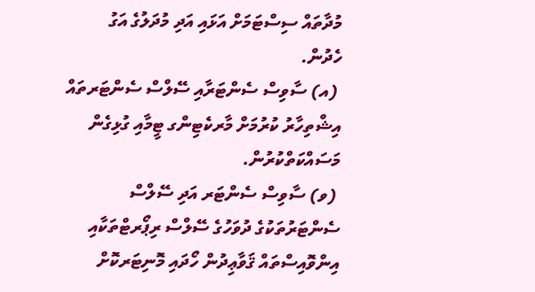މުދާތައް ސިސްޓަމަށް އަޅައި އަދި މުދަލުގެ އަގު ހެދުން.
 (އ) ސާވިސް ސެންޓަރާއި ސޭލްސް ސެންޓަރތައް އިޝްތިހާރު ކުރުމަށް މާރކެޓިންގ ޓީމާއި ގުޅިގެން މަސައްކަތްކުރުން.
 (ވ) ސާވިސް ސެންޓަރ އަދި ސޭލްސް ސެންޓަރުތަކުގެ ދުވަހުގެ ސޭލްސް ރިޕޯރޓްތަކާއި އިންވޮއިސްތައް ޤަވާޢިދުން ހޯދައި މޮނިޓަރކޮށް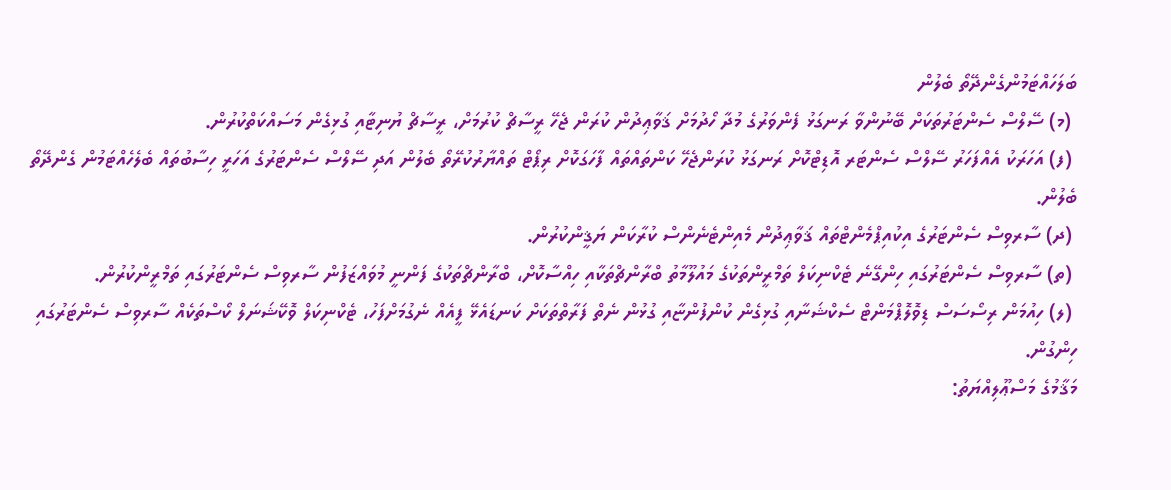ބަލަހައްޓަމުންގެންދޭތޯ ބެލުން
 (މ) ސޭލްސް ސެންޓަރުތަކަށް ބޭނުންވާ ރަނގަޅު ފެންވަރުގެ މުދާ ހޯދުމަށް ޤަވާޢިދުން ކުރަން ޖެހޭ ރީސާޗް ކުރުމަށް، ރީސާޗް ޔުނިޓާއި ގުޅިގެން މަސައްކަތްކުރުން.
 (ފ) އަހަރަކު އެއްފަހަރު ސޭލްސް ސެންޓަރ އޮޑިޓްކޮށް ރަނގަޅު ކުރަންޖެހޭ ކަންތައްތައް ފާހަގަކޮށް ރިޕޯޓް ތައްޔާރުކުރޭތޯ ބެލުން އަދި ސޭލްސް ސެންޓަރުގެ އަހަރީ ހިސާބުތައް ބެލެހެއްޓަމުން ގެންދޭތޯ ބެލުން.
 (ދ) ސާރވިސް ސެންޓަރުގެ އިކުއިޕްމެންޓްތައް ޤަވާޢިދުން މެއިންޓެނެންސް ކުރާކަން ޔަޤީންކުރުން.
 (ތ) ސާރވިސް ސެންޓަރުގައި ހިންގޭނެ ޓެކްނިކަލް ތަމްރީންތަކުގެ މައުލޫމާތު ބްރާންޗްތަކާއި ހިއްސާކޮށް، ބްރާންޗްތަކުގެ ފަންނީ މުވައްޒަފުން ސާރވިސް ސެންޓަރުގައި ތަމްރީންކުރުން.
 (ލ) ހިއުމަން ރިސޯސަސް ޑިވޮލޮޕްމަންޓް ސެކްޝަނާއި ގުޅިގެން ކުންފުންޏާއި ގުޅުން ނެތް ފަރާތްތަކަށް ކަނޑައެޅޭ ފީއެއް ނެގުމަށްފަހު، ޓެކްނިކަލް ވޮކޭޝަނަލް ކޯސްތަކެއް ސާރވިސް ސެންޓަރުގައި ހިންގުން.
މަޤާމުގެ މަސްޢޫލިއްޔަތު: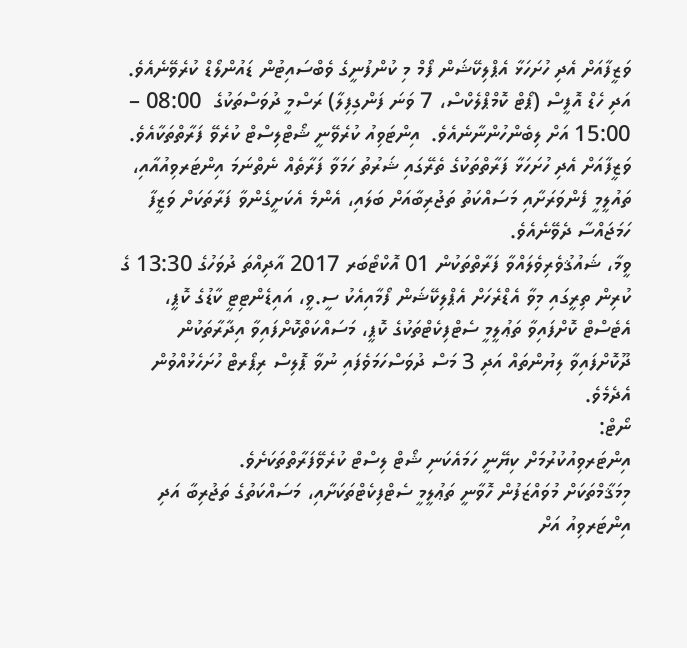ވަޒީފާއަށް އެދި ހުށަހަޅާ އެޕްލިކޭޝަން ފޯމް މި ކުންފުނީގެ ވެބްސައިޓުން ޑައުންލޯޑް ކުރެވޭނެއެވެ. އަދި ހެޑް އޮފީސް (ޕޯޓް ކޮމްޕްލެކްސް، 7 ވަނަ ފަންގިފިލާ) ރަސްމީ ދުވަސްތަކުގެ  08:00 – 15:00 އަށް ލިބެންހުންނާނެއެވެ.  އިންޓަވިއު ކުރެވޭނީ ޝޯޓްލިސްޓް ކުރެވޭ ފަރާތްތަކާއެވެ. ވަޒީފާއަށް އެދި ހުށަހަޅާ ފަރާތްތަކުގެ ތެރޭގައި ޝަރުތު ހަމަވާ ފަރާތެއް ނެތްނަމަ އިންޓަރވިއުއާއި، ތައުލީމީ ފެންވަރަށާއި މަސައްކަތު ތަޖުރިބާއަށް ބަލައި، އެންމެ އެކަށީގެންވާ ފަރާތަކަށް ވަޒީފާ ހަމަޖައްސާ ދެވޭނެއެވެ.
ވީމާ، ޝައުޤުވެރިވެލައްވާ ފަރާތްތަކުން 01 އޮކްޓޯބަރ 2017 އާދިއްތަ ދުވަހުގެ 13:30 ގެ ކުރިން ތިރީގައި މިވާ އެޑްރެހަށް އެޕްލިކޭޝަން ފޯމާއިއެކު ސީ.ވީ، އައިޑެންޓިޓީ ކާޑުގެ ކޮޕީ، އެޓެސްޓް ކޮށްފައިވާ ތަޢުލީމީ ސެޓްފިކެޓްތަކުގެ ކޮޕީ، މަސައްކަތްކޮށްފައިވާ އިދާރާތަކުން ދޫކޮށްފައިވާ ލިޔުންތައް އަދި 3 މަސް ދުވަސްހަމަވެފައި ނުވާ ޕޮލިސް ރިޕޯރޓް ހުށަހެޅުއްވުން އެދެމެވެ.
ނޯޓް:
އިންޓަރވިއުކުރުމަށް ކިޔޭނީ ހަމައެކަނި ޝޯޓް ލިސްޓް ކުރެވޭފަރާތްތަކަށެވެ.
މިމަޤާމްތަކަށް މުވައްޒަފުން ހޮވާނީ ތަޢުލީމީ ސެޓްފިކެޓްތަކަށާއި، މަސައްކަތުގެ ތަޖުރިބާ އަދި އިންޓަރވިއު އަށް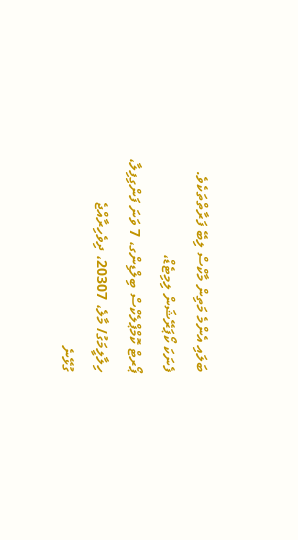ބަލައި އެންމެ މަތިން މާކްސް ލިބޭ ފަރާތްތަކެވެ.
ފެނަކަ ކޯޕަރޭޝަން ލިމިޓެޑް،
ޕޯރޓް ކޮމްޕްލެކްސް ބިލްޑިންގ، 7 ވަނަ ފަންގިފިލާ،
ހިލާލީމަގު/ މާލެ، 20307، ދިވެހިރާއްޖެ
ގުޅޭނެ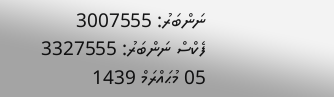ނަންބަރު: 3007555
ފެކްސް ނަންބަރު: 3327555
05 މުޙައްރަމް 1439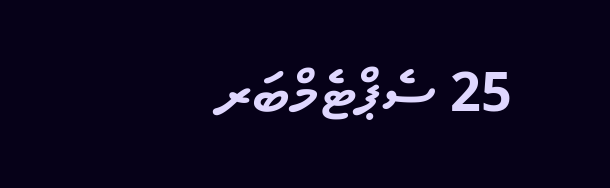25 ސެޕްޓެމްބަރ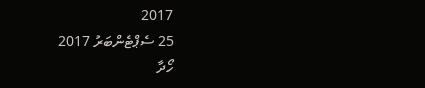2017
25 ސެޕްޓެންބަރު 2017
ހޯދާ